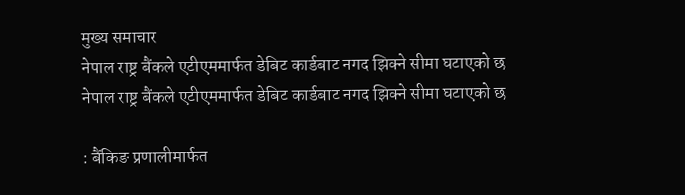मुख्य समाचार
नेपाल राष्ट्र बैंकले एटीएममार्फत डेबिट कार्डबाट नगद झिक्ने सीमा घटाएको छ
नेपाल राष्ट्र बैंकले एटीएममार्फत डेबिट कार्डबाट नगद झिक्ने सीमा घटाएको छ

: बैंकिङ प्रणालीमार्फत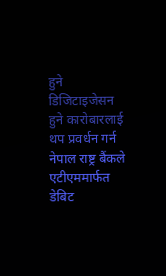हुने डिजिटाइजेसन हुने कारोबारलाई थप प्रवर्धन गर्न नेपाल राष्ट्र बैंकले एटीएममार्फत डेबिट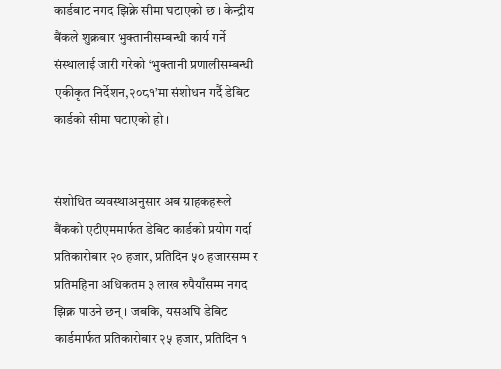कार्डबाट नगद झिक्ने सीमा घटाएको छ । केन्द्रीय बैंकले शुक्रबार भुक्तानीसम्बन्धी कार्य गर्ने संस्थालाई जारी गरेको ‘भुक्तानी प्रणालीसम्बन्धी एकीकृत निर्देशन,२०८१’मा संशोधन गर्दै डेबिट कार्डको सीमा घटाएको हो ।


संशोधित व्यवस्थाअनुसार अब ग्राहकहरूले बैंकको एटीएममार्फत डेबिट कार्डको प्रयोग गर्दा प्रतिकारोबार २० हजार, प्रतिदिन ५० हजारसम्म र प्रतिमहिना अधिकतम ३ लाख रुपैयाँसम्म नगद झिक्न पाउने छन् । जबकि, यसअघि डेबिट कार्डमार्फत प्रतिकारोबार २५ हजार, प्रतिदिन १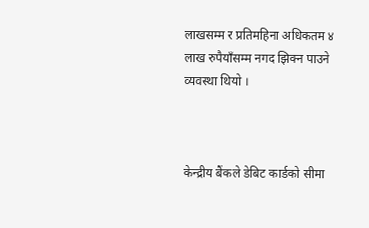लाखसम्म र प्रतिमहिना अधिकतम ४ लाख रुपैयाँसम्म नगद झिक्न पाउने व्यवस्था थियो ।



केन्द्रीय बैंकले डेबिट कार्डको सीमा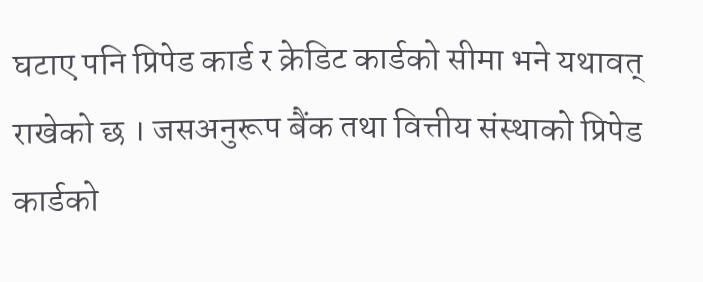घटाए पनि प्रिपेड कार्ड र क्रेडिट कार्डको सीमा भने यथावत् राखेको छ । जसअनुरूप बैंक तथा वित्तीय संस्थाको प्रिपेड कार्डको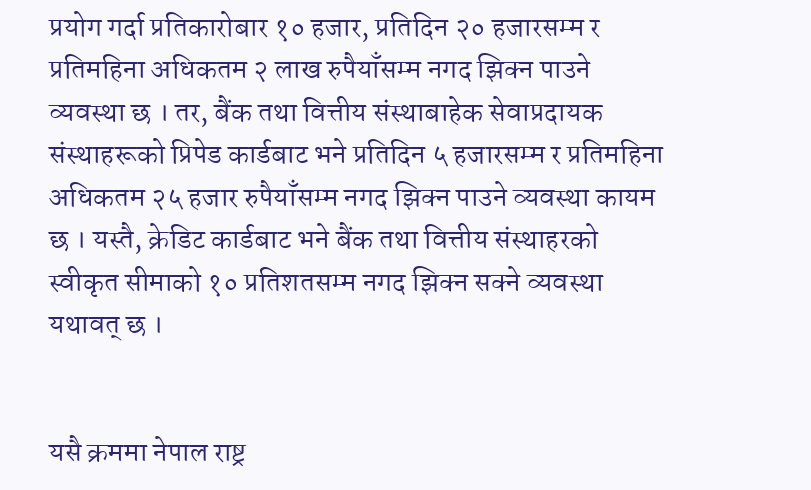प्रयोग गर्दा प्रतिकारोबार १० हजार, प्रतिदिन २० हजारसम्म र प्रतिमहिना अधिकतम २ लाख रुपैयाँसम्म नगद झिक्न पाउने व्यवस्था छ । तर, बैंक तथा वित्तीय संस्थाबाहेक सेवाप्रदायक संस्थाहरूको प्रिपेड कार्डबाट भने प्रतिदिन ५ हजारसम्म र प्रतिमहिना अधिकतम २५ हजार रुपैयाँसम्म नगद झिक्न पाउने व्यवस्था कायम छ । यस्तै, क्रेडिट कार्डबाट भने बैंक तथा वित्तीय संस्थाहरको स्वीकृत सीमाको १० प्रतिशतसम्म नगद झिक्न सक्ने व्यवस्था यथावत् छ ।


यसै क्रममा नेपाल राष्ट्र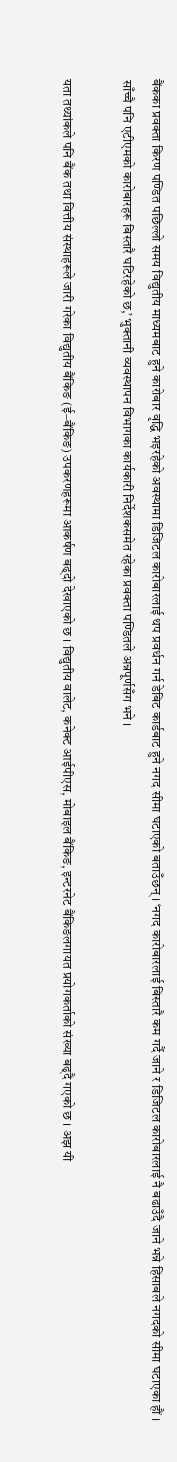बैंकका प्रवक्ता किरण पण्डित पछिल्लो समय विद्युतीय माध्यमबाट हुने कारोबार वृद्धि भइरहेको अवस्थामा डिजिटल कारोबारलाई थप प्रवर्धन गर्न डेबिट कार्डबाट हुने नगद सीमा घटाएको बताउँछन् । ‘नगद कारोबारलाई बिस्तारै कम गर्दै जाने र डिजिटल कारोबारलाई नै बढाउँदै जाने भन्ने हिसाबले नगदको सीमा घटाएका हौं । साँच्चै पनि एटीएमको कारोबारहरू बिस्तारै घटिरहेको छ,’ भुक्तानी व्यवस्थापन विभागका कार्यकारी निर्देशकसमेत रहेका प्रवक्ता पण्डितले अन्नपूर्णसँग भने ।

यता तथ्यांकले पनि बैंक तथा वित्तीय संस्थाहरूले जारी गरेका विद्युतीय बैंकिङ (ई–बैंकिङ) उपकरणहरूमा आकर्षण बढ्दो देखाएको छ । विद्युतीय वालेट, कनेक्ट आईपीएस, मोबाइल बैंकिङ, इन्टरनेट बैंकिङलगायत प्रयोगकर्ताको संख्या बढ्दै गएको छ । अझ यी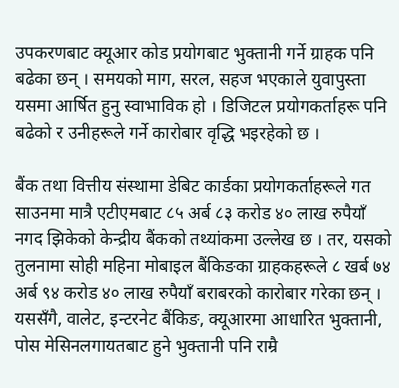उपकरणबाट क्यूआर कोड प्रयोगबाट भुक्तानी गर्ने ग्राहक पनि बढेका छन् । समयको माग, सरल, सहज भएकाले युवापुस्ता यसमा आर्षित हुनु स्वाभाविक हो । डिजिटल प्रयोगकर्ताहरू पनि बढेको र उनीहरूले गर्ने कारोबार वृद्धि भइरहेको छ ।

बैंक तथा वित्तीय संस्थामा डेबिट कार्डका प्रयोगकर्ताहरूले गत साउनमा मात्रै एटीएमबाट ८५ अर्ब ८३ करोड ४० लाख रुपैयाँ नगद झिकेको केन्द्रीय बैंकको तथ्यांकमा उल्लेख छ । तर, यसको तुलनामा सोही महिना मोबाइल बैंकिङका ग्राहकहरूले ८ खर्ब ७४ अर्ब ९४ करोड ४० लाख रुपैयाँ बराबरको कारोबार गरेका छन् । यससँगै, वालेट, इन्टरनेट बैंकिङ, क्यूआरमा आधारित भुक्तानी, पोस मेसिनलगायतबाट हुने भुक्तानी पनि राम्रै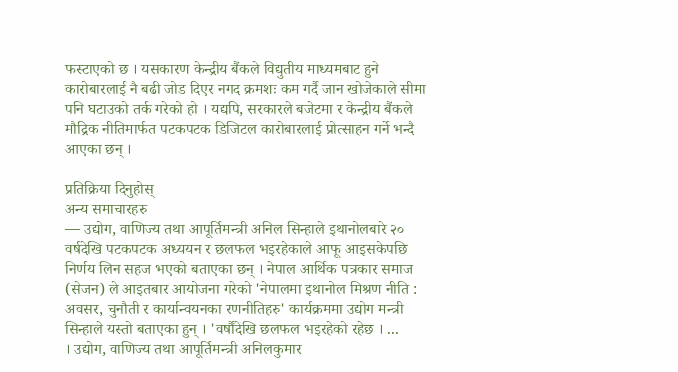फस्टाएको छ । यसकारण केन्द्रीय बैंकले विद्युतीय माध्यमबाट हुने कारोबारलाई नै बढी जोड दिएर नगद क्रमशः कम गर्दै जान खोजेकाले सीमा पनि घटाउको तर्क गरेको हो । यद्यपि, सरकारले बजेटमा र केन्द्रीय बैंकले मौद्रिक नीतिमार्फत पटकपटक डिजिटल कारोबारलाई प्रोत्साहन गर्ने भन्दै आएका छन् ।

प्रतिक्रिया दिनुहोस्
अन्य समाचारहरु
— उद्योग, वाणिज्य तथा आपूर्तिमन्त्री अनिल सिन्हाले इथानोलबारे २० वर्षदेखि पटकपटक अध्ययन र छलफल भइरहेकाले आफू आइसकेपछि निर्णय लिन सहज भएको बताएका छन् । नेपाल आर्थिक पत्रकार समाज (सेजन) ले आइतबार आयोजना गरेको 'नेपालमा इथानोल मिश्रण नीति : अवसर, चुनौती र कार्यान्वयनका रणनीतिहरु' कार्यक्रममा उद्योग मन्त्री सिन्हाले यस्तो बताएका हुन् । 'वर्षौंदेखि छलफल भइरहेको रहेछ । ...
। उद्योग, वाणिज्य तथा आपूर्तिमन्त्री अनिलकुमार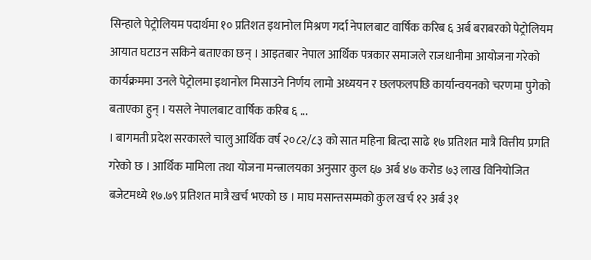सिन्हाले पेट्रोलियम पदार्थमा १० प्रतिशत इथानोल मिश्रण गर्दा नेपालबाट वार्षिक करिब ६ अर्ब बराबरको पेट्रोलियम आयात घटाउन सकिने बताएका छन् । आइतबार नेपाल आर्थिक पत्रकार समाजले राजधानीमा आयोजना गरेको कार्यक्रममा उनले पेट्रोलमा इथानोल मिसाउने निर्णय लामो अध्ययन र छलफलपछि कार्यान्वयनको चरणमा पुगेको बताएका हुन् । यसले नेपालबाट वार्षिक करिब ६ ...
। बागमती प्रदेश सरकारले चालु आर्थिक वर्ष २०८२/८३ को सात महिना बित्दा साढे १७ प्रतिशत मात्रै वित्तीय प्रगति गरेको छ । आर्थिक मामिला तथा योजना मन्त्रालयका अनुसार कुल ६७ अर्ब ४७ करोड ७३ लाख विनियोजित बजेटमध्ये १७.७९ प्रतिशत मात्रै खर्च भएको छ । माघ मसान्तसम्मको कुल खर्च १२ अर्ब ३१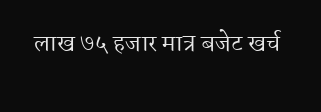लाख ७५ हजार मात्र बजेट खर्च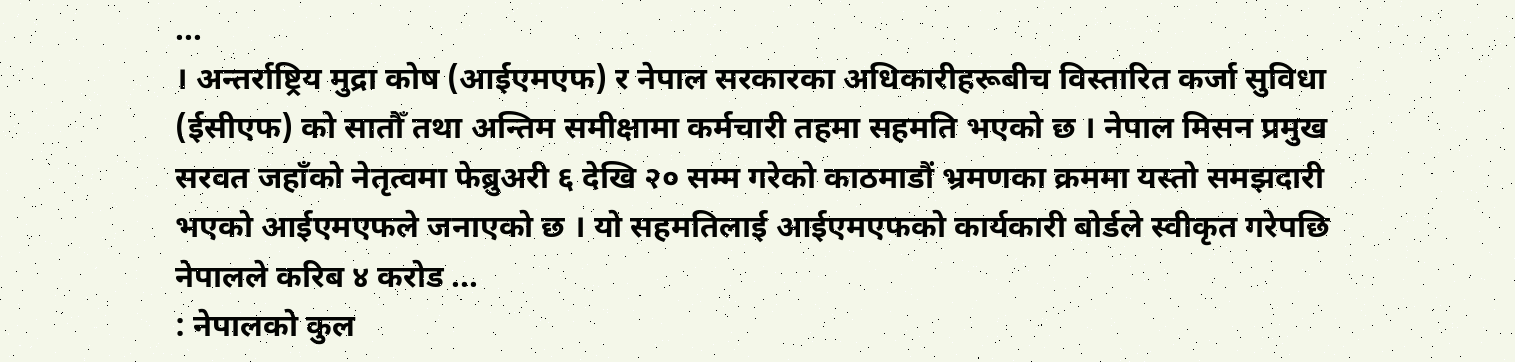...
। अन्तर्राष्ट्रिय मुद्रा कोष (आईएमएफ) र नेपाल सरकारका अधिकारीहरूबीच विस्तारित कर्जा सुविधा (ईसीएफ) को सातौँ तथा अन्तिम समीक्षामा कर्मचारी तहमा सहमति भएको छ । नेपाल मिसन प्रमुख सरवत जहाँको नेतृत्वमा फेब्रुअरी ६ देखि २० सम्म गरेको काठमाडौं भ्रमणका क्रममा यस्तो समझदारी भएको आईएमएफले जनाएको छ । यो सहमतिलाई आईएमएफको कार्यकारी बोर्डले स्वीकृत गरेपछि नेपालले करिब ४ करोड ...
: नेपालको कुल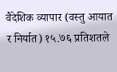वैदेशिक व्यापार (वस्तु आयात र निर्यात) १५.७६ प्रतिशतले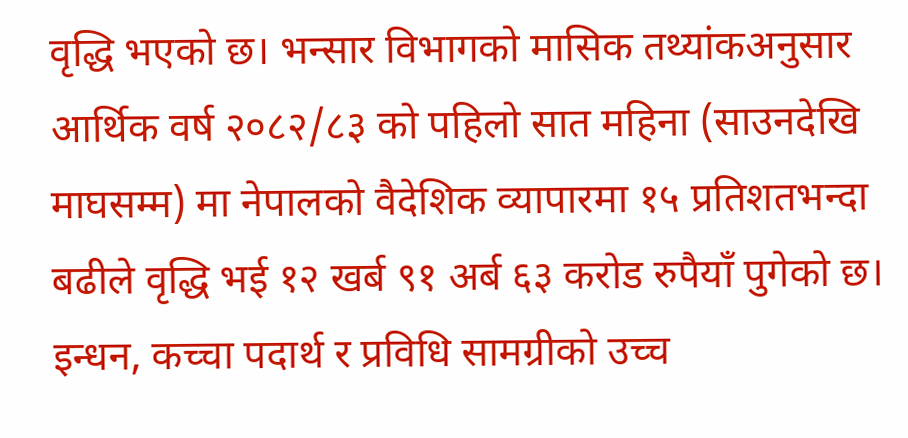वृद्धि भएको छ। भन्सार विभागको मासिक तथ्यांकअनुसार आर्थिक वर्ष २०८२/८३ को पहिलो सात महिना (साउनदेखि माघसम्म) मा नेपालको वैदेशिक व्यापारमा १५ प्रतिशतभन्दा बढीले वृद्धि भई १२ खर्ब ९१ अर्ब ६३ करोड रुपैयाँ पुगेको छ। इन्धन, कच्चा पदार्थ र प्रविधि सामग्रीको उच्च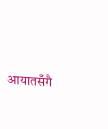आयातसँगै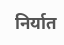निर्यात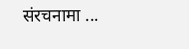संरचनामा ...